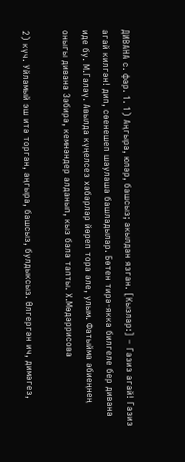ДИВАНА с. фар. 1. 1) Аңгыра, юләр, башсыз; акылдан язган. [Кызлар:] – Газиз агай! Газиз агай килгән! дип, сөенешеп шаулаша башладылар. Бөтен тирә-якка билгеле бер дивана иде бу. М.Галәү. Авылда күңелсез хәбәрләр йөреп тора әле, улым. Фатыйма әбиеңнең оныгы дивана Зәбирә, кемнәндер алданып, кыз бала тапты. Х.Мөдәррисова

2) күч. Уйламый эш итә торган, аңгыра, башсыз, булдыксыз. Өлгергән ич, димәгез,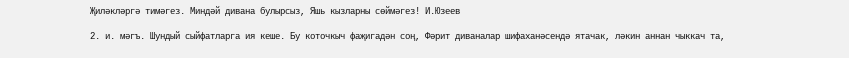Җиләкләргә тимәгез. Миндәй дивана булырсыз, Яшь кызларны сөймәгез! И.Юзеев

2. и. мәгъ. Шундый сыйфатларга ия кеше. Бу коточкыч фаҗигадән соң, Фәрит диваналар шифаханәсендә ятачак, ләкин аннан чыккач та,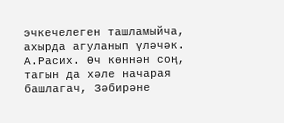эчкечелеген ташламыйча, ахырда агуланып үләчәк. А.Расих. Өч көннән соң, тагын да хәле начарая башлагач, Зәбирәне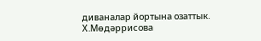диваналар йортына озаттык. Х.Мөдәррисова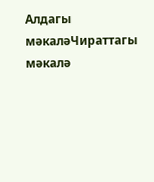Алдагы мәкаләЧираттагы мәкалә